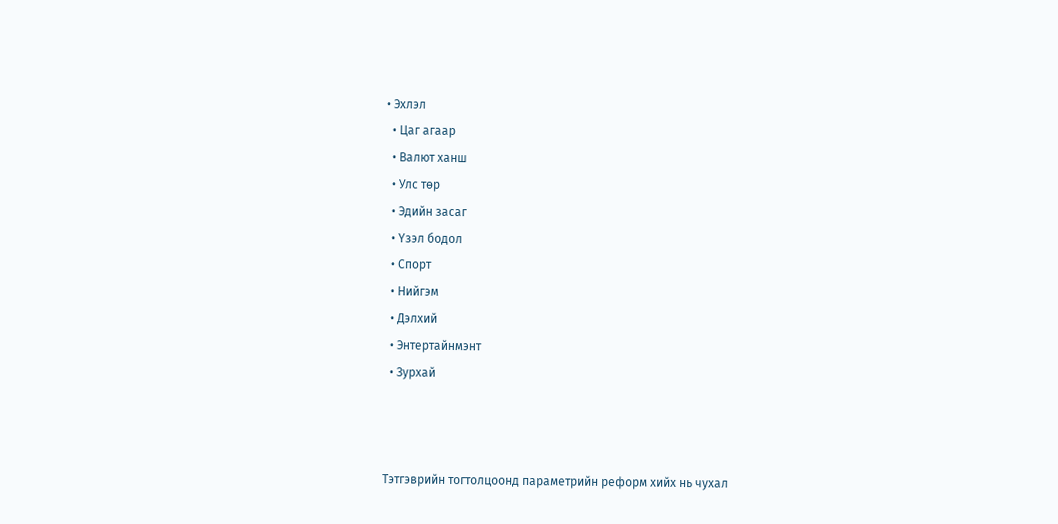• Эхлэл
  • Цаг агаар
  • Валют ханш
  • Улс төр
  • Эдийн засаг
  • Үзэл бодол
  • Спорт
  • Нийгэм
  • Дэлхий
  • Энтертайнмэнт
  • Зурхай



Тэтгэврийн тогтолцоонд параметрийн реформ хийх нь чухал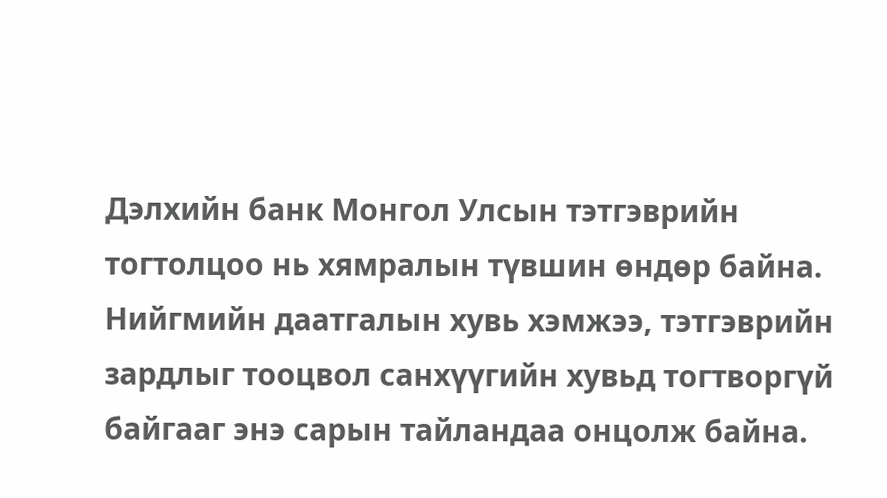Дэлхийн банк Монгол Улсын тэтгэврийн тогтолцоо нь хямралын түвшин өндөр байна. Нийгмийн даатгалын хувь хэмжээ, тэтгэврийн зардлыг тооцвол санхүүгийн хувьд тогтворгүй байгааг энэ сарын тайландаа онцолж байна.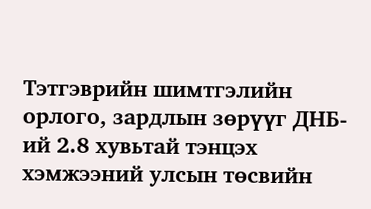Тэтгэврийн шимтгэлийн орлого, зардлын зөрүүг ДНБ-ий 2.8 хувьтай тэнцэх хэмжээний улсын төсвийн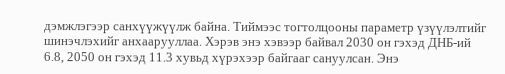дэмжлэгээр санхүүжүүлж байна. Тиймээс тогтолцооны параметр үзүүлэлтийг шинэчлэхийг анхаарууллаа. Хэрэв энэ хэвээр байвал 2030 он гэхэд ДНБ-ий 6.8, 2050 он гэхэд 11.3 хувьд хүрэхээр байгааг сануулсан. Энэ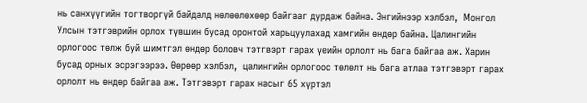нь санхүүгийн тогтворгүй байдалд нөлөөлөхөөр байгааг дурдаж байна. Энгийнээр хэлбэл,  Монгол Улсын тэтгэврийн орлох түвшин бусад оронтой харьцуулахад хамгийн өндөр байна. Цалингийн орлогоос төлж буй шимтгэл өндөр боловч тэтгвэрт гарах үеийн орлолт нь бага байгаа аж. Харин бусад орных эсрэгээрээ. Өөрөөр хэлбэл,  цалингийн орлогоос төлөлт нь бага атлаа тэтгэвэрт гарах орлолт нь өндөр байгаа аж. Тэтгэвэрт гарах насыг 65 хүртэл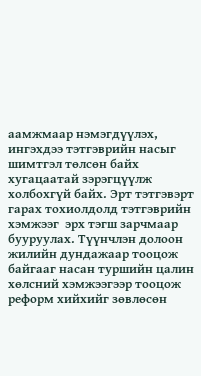аамжмаар нэмэгдүүлэх, ингэхдээ тэтгэврийн насыг шимтгэл төлсөн байх хугацаатай зэрэгцүүлж холбохгүй байх. Эрт тэтгэвэрт гарах тохиолдолд тэтгэврийн хэмжээг  эрх тэгш зарчмаар бууруулах. Түүнчлэн долоон жилийн дундажаар тооцож байгааг насан туршийн цалин хөлсний хэмжээгээр тооцож реформ хийхийг зөвлөсөн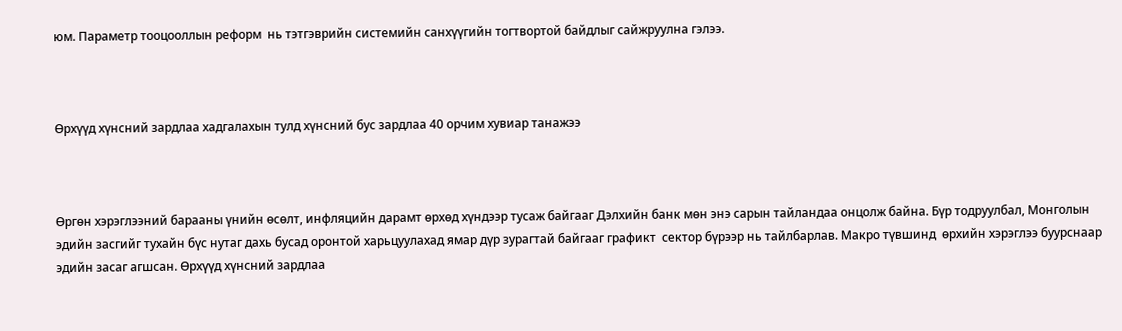юм. Параметр тооцооллын реформ  нь тэтгэврийн системийн санхүүгийн тогтвортой байдлыг сайжруулна гэлээ.



Өрхүүд хүнсний зардлаа хадгалахын тулд хүнсний бус зардлаа 40 орчим хувиар танажээ



Өргөн хэрэглээний барааны үнийн өсөлт, инфляцийн дарамт өрхөд хүндээр тусаж байгааг Дэлхийн банк мөн энэ сарын тайландаа онцолж байна. Бүр тодруулбал, Монголын эдийн засгийг тухайн бүс нутаг дахь бусад оронтой харьцуулахад ямар дүр зурагтай байгааг графикт  сектор бүрээр нь тайлбарлав. Макро түвшинд  өрхийн хэрэглээ буурснаар эдийн засаг агшсан. Өрхүүд хүнсний зардлаа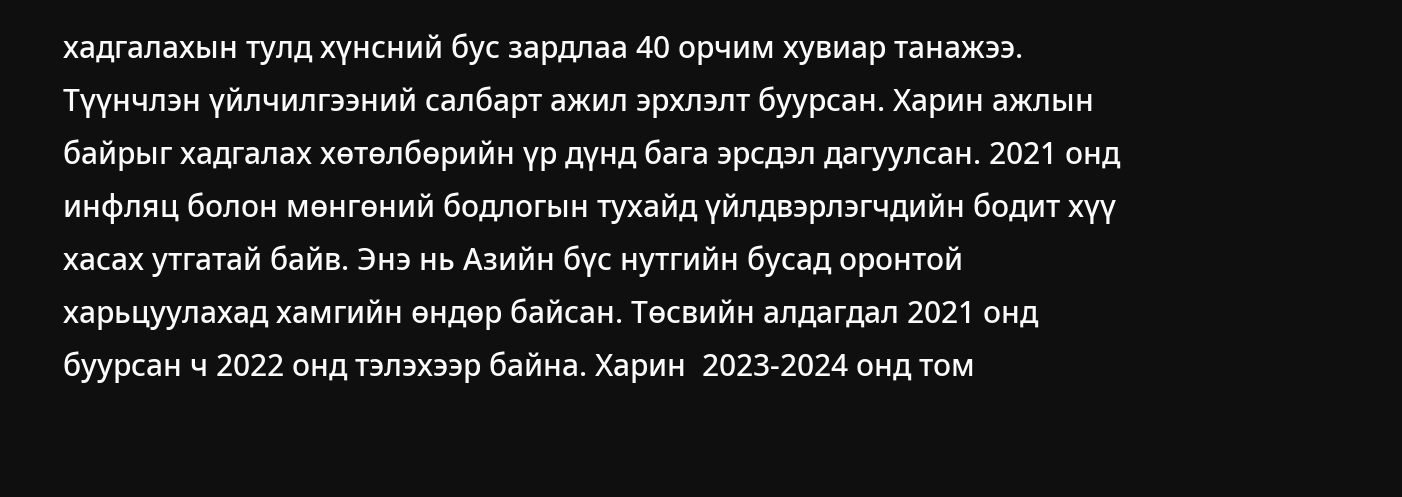хадгалахын тулд хүнсний бус зардлаа 40 орчим хувиар танажээ. Түүнчлэн үйлчилгээний салбарт ажил эрхлэлт буурсан. Харин ажлын байрыг хадгалах хөтөлбөрийн үр дүнд бага эрсдэл дагуулсан. 2021 онд инфляц болон мөнгөний бодлогын тухайд үйлдвэрлэгчдийн бодит хүү хасах утгатай байв. Энэ нь Азийн бүс нутгийн бусад оронтой харьцуулахад хамгийн өндөр байсан. Төсвийн алдагдал 2021 онд буурсан ч 2022 онд тэлэхээр байна. Харин  2023-2024 онд том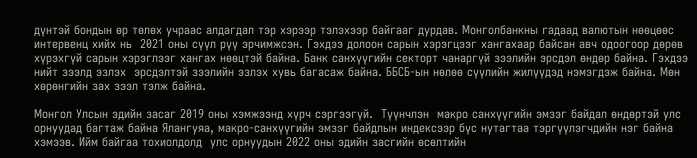дүнтэй бондын өр төлөх учраас алдагдал тэр хэрээр тэлэхээр байгааг дурдав. Монголбанкны гадаад валютын нөөцөөс интервенц хийх нь  2021 оны сүүл рүү эрчимжсэн. Гэхдээ долоон сарын хэрэгцээг хангахаар байсан авч одоогоор дөрөв хүрэхгүй сарын хэрэглээг хангах нөөцтэй байна. Банк санхүүгийн секторт чанаргүй зээлийн эрсдэл өндөр байна. Гэхдээ  нийт зээлд эзлэх  эрсдэлтэй зээлийн эзлэх хувь багасаж байна. ББСБ-ын нөлөө сүүлийн жилүүдэд нэмэгдэж байна. Мөн хөрөнгийн зах зээл тэлж байна.

Монгол Улсын эдийн засаг 2019 оны хэмжээнд хүрч сэргээгүй.  Түүнчлэн  макро санхүүгийн эмзэг байдал өндөртэй улс орнуудад багтаж байна Ялангуяа, макро-санхүүгийн эмзэг байдлын индексээр бүс нутагтаа тэргүүлэгчдийн нэг байна хэмээв. Ийм байгаа тохиолдолд  улс орнуудын 2022 оны эдийн засгийн өсөлтийн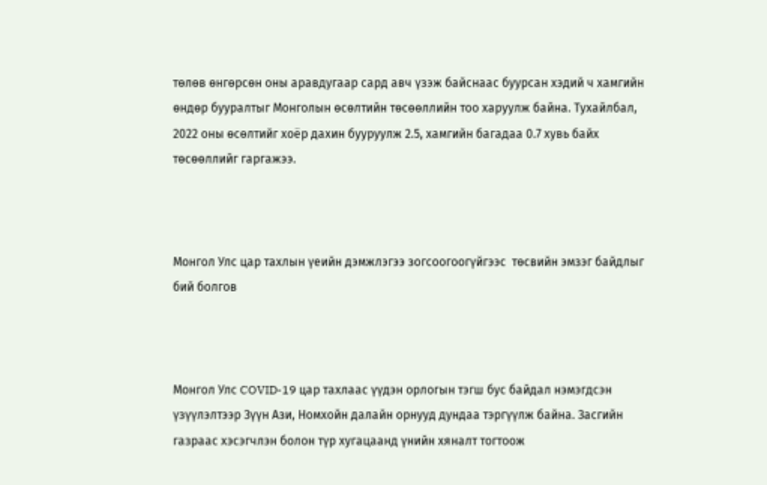төлөв өнгөрсөн оны аравдугаар сард авч үзэж байснаас буурсан хэдий ч хамгийн өндөр бууралтыг Монголын өсөлтийн төсөөллийн тоо харуулж байна. Тухайлбал, 2022 оны өсөлтийг хоёр дахин бууруулж 2.5, хамгийн багадаа 0.7 хувь байх төсөөллийг гаргажээ.



Монгол Улс цар тахлын үеийн дэмжлэгээ зогсоогоогүйгээс  төсвийн эмзэг байдлыг бий болгов



Монгол Улс COVID-19 цар тахлаас үүдэн орлогын тэгш бус байдал нэмэгдсэн үзүүлэлтээр Зүүн Ази, Номхойн далайн орнууд дундаа тэргүүлж байна. Засгийн газраас хэсэгчлэн болон түр хугацаанд үнийн хяналт тогтоож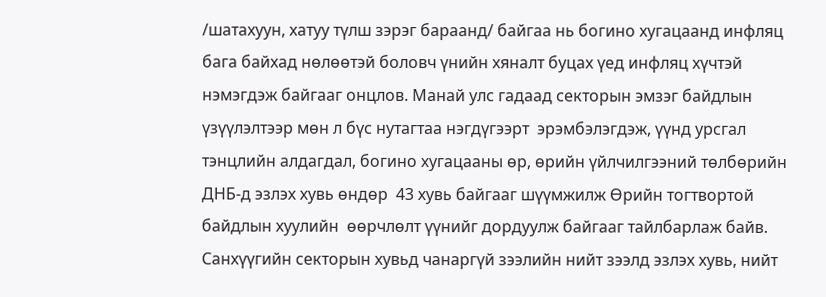/шатахуун, хатуу түлш зэрэг бараанд/ байгаа нь богино хугацаанд инфляц бага байхад нөлөөтэй боловч үнийн хяналт буцах үед инфляц хүчтэй нэмэгдэж байгааг онцлов. Манай улс гадаад секторын эмзэг байдлын үзүүлэлтээр мөн л бүс нутагтаа нэгдүгээрт  эрэмбэлэгдэж, үүнд урсгал тэнцлийн алдагдал, богино хугацааны өр, өрийн үйлчилгээний төлбөрийн ДНБ-д эзлэх хувь өндөр  43 хувь байгааг шүүмжилж Өрийн тогтвортой байдлын хуулийн  өөрчлөлт үүнийг дордуулж байгааг тайлбарлаж байв. Санхүүгийн секторын хувьд чанаргүй зээлийн нийт зээлд эзлэх хувь, нийт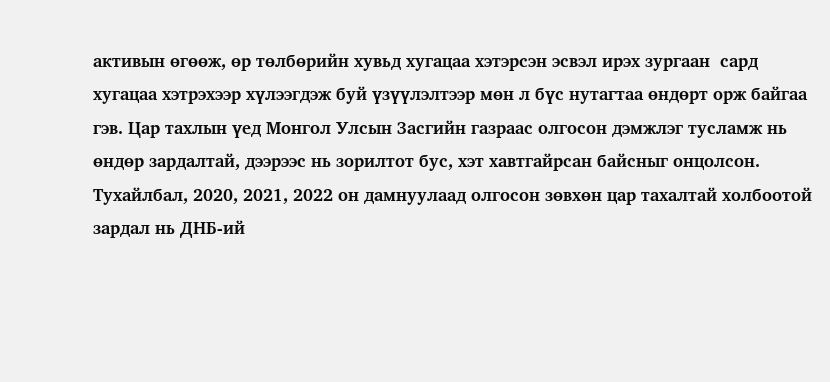активын өгөөж, өр төлбөрийн хувьд хугацаа хэтэрсэн эсвэл ирэх зургаан  сард хугацаа хэтрэхээр хүлээгдэж буй үзүүлэлтээр мөн л бүс нутагтаа өндөрт орж байгаа гэв. Цар тахлын үед Монгол Улсын Засгийн газраас олгосон дэмжлэг тусламж нь өндөр зардалтай, дээрээс нь зорилтот бус, хэт хавтгайрсан байсныг онцолсон. Тухайлбал, 2020, 2021, 2022 он дамнуулаад олгосон зөвхөн цар тахалтай холбоотой зардал нь ДНБ-ий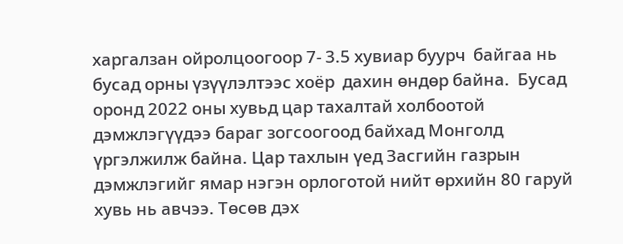харгалзан ойролцоогоор 7- 3.5 хувиар буурч  байгаа нь бусад орны үзүүлэлтээс хоёр  дахин өндөр байна.  Бусад оронд 2022 оны хувьд цар тахалтай холбоотой дэмжлэгүүдээ бараг зогсоогоод байхад Монголд үргэлжилж байна. Цар тахлын үед Засгийн газрын дэмжлэгийг ямар нэгэн орлоготой нийт өрхийн 80 гаруй хувь нь авчээ. Төсөв дэх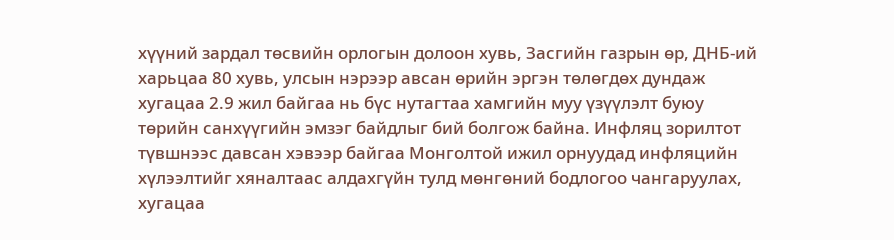хүүний зардал төсвийн орлогын долоон хувь, Засгийн газрын өр, ДНБ-ий харьцаа 80 хувь, улсын нэрээр авсан өрийн эргэн төлөгдөх дундаж хугацаа 2.9 жил байгаа нь бүс нутагтаа хамгийн муу үзүүлэлт буюу төрийн санхүүгийн эмзэг байдлыг бий болгож байна. Инфляц зорилтот түвшнээс давсан хэвээр байгаа Монголтой ижил орнуудад инфляцийн хүлээлтийг хяналтаас алдахгүйн тулд мөнгөний бодлогоо чангаруулах, хугацаа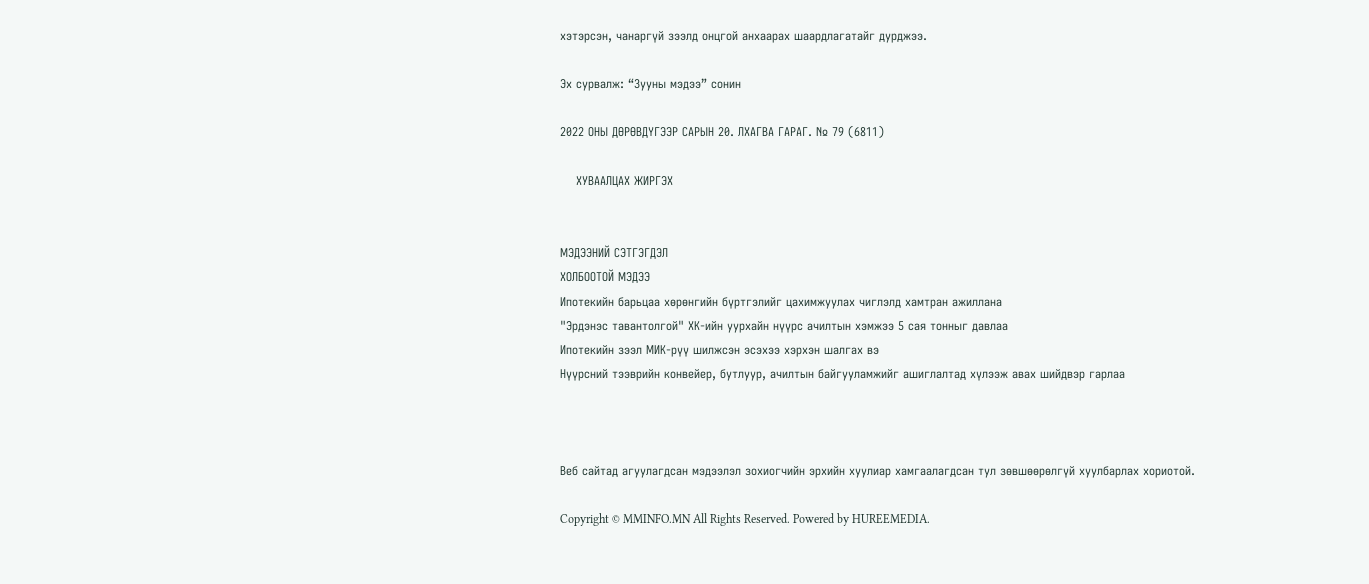хэтэрсэн, чанаргүй зээлд онцгой анхаарах шаардлагатайг дурджээ.

Эх сурвалж: “Зууны мэдээ” сонин

2022 ОНЫ ДӨРӨВДҮГЭЭР САРЫН 20. ЛХАГВА ГАРАГ. № 79 (6811)

    ХУВААЛЦАХ ЖИРГЭХ


МЭДЭЭНИЙ СЭТГЭГДЭЛ
ХОЛБООТОЙ МЭДЭЭ
Ипотекийн барьцаа хөрөнгийн бүртгэлийг цахимжуулах чиглэлд хамтран ажиллана
"Эрдэнэс тавантолгой" ХК-ийн уурхайн нүүрс ачилтын хэмжээ 5 сая тонныг давлаа
Ипотекийн зээл МИК-рүү шилжсэн эсэхээ хэрхэн шалгах вэ
Нүүрсний тээврийн конвейер, бутлуур, ачилтын байгууламжийг ашиглалтад хүлээж авах шийдвэр гарлаа



Веб сайтад агуулагдсан мэдээлэл зохиогчийн эрхийн хуулиар хамгаалагдсан тул зөвшөөрөлгүй хуулбарлах хориотой.

Copyright © MMINFO.MN All Rights Reserved. Powered by HUREEMEDIA.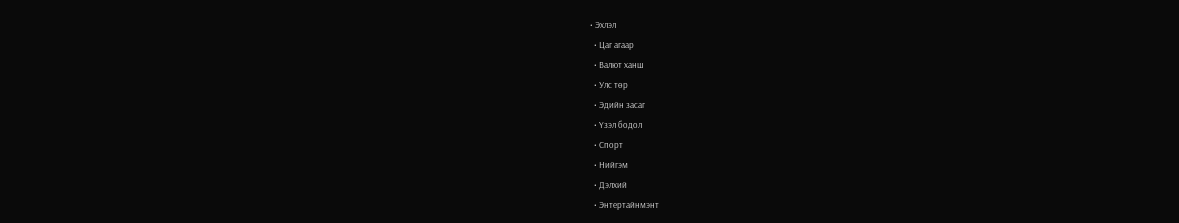• Эхлэл
  • Цаг агаар
  • Валют ханш
  • Улс төр
  • Эдийн засаг
  • Үзэл бодол
  • Спорт
  • Нийгэм
  • Дэлхий
  • Энтертайнмэнт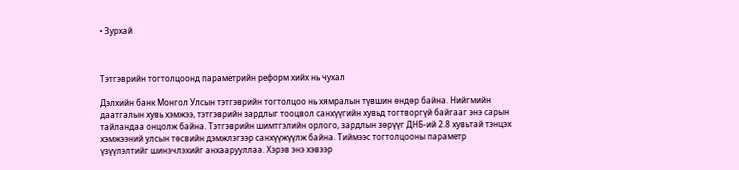• Зурхай



Тэтгэврийн тогтолцоонд параметрийн реформ хийх нь чухал

Дэлхийн банк Монгол Улсын тэтгэврийн тогтолцоо нь хямралын түвшин өндөр байна. Нийгмийн даатгалын хувь хэмжээ, тэтгэврийн зардлыг тооцвол санхүүгийн хувьд тогтворгүй байгааг энэ сарын тайландаа онцолж байна. Тэтгэврийн шимтгэлийн орлого, зардлын зөрүүг ДНБ-ий 2.8 хувьтай тэнцэх хэмжээний улсын төсвийн дэмжлэгээр санхүүжүүлж байна. Тиймээс тогтолцооны параметр үзүүлэлтийг шинэчлэхийг анхаарууллаа. Хэрэв энэ хэвээр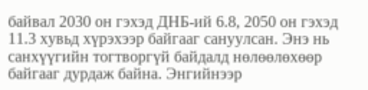байвал 2030 он гэхэд ДНБ-ий 6.8, 2050 он гэхэд 11.3 хувьд хүрэхээр байгааг сануулсан. Энэ нь санхүүгийн тогтворгүй байдалд нөлөөлөхөөр байгааг дурдаж байна. Энгийнээр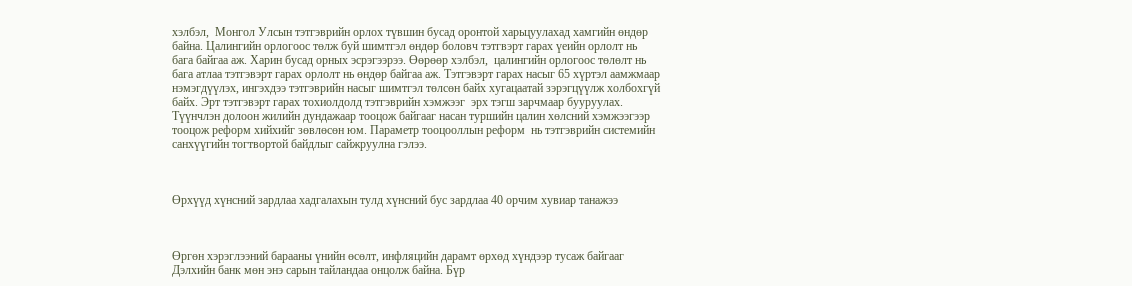хэлбэл,  Монгол Улсын тэтгэврийн орлох түвшин бусад оронтой харьцуулахад хамгийн өндөр байна. Цалингийн орлогоос төлж буй шимтгэл өндөр боловч тэтгвэрт гарах үеийн орлолт нь бага байгаа аж. Харин бусад орных эсрэгээрээ. Өөрөөр хэлбэл,  цалингийн орлогоос төлөлт нь бага атлаа тэтгэвэрт гарах орлолт нь өндөр байгаа аж. Тэтгэвэрт гарах насыг 65 хүртэл аамжмаар нэмэгдүүлэх, ингэхдээ тэтгэврийн насыг шимтгэл төлсөн байх хугацаатай зэрэгцүүлж холбохгүй байх. Эрт тэтгэвэрт гарах тохиолдолд тэтгэврийн хэмжээг  эрх тэгш зарчмаар бууруулах. Түүнчлэн долоон жилийн дундажаар тооцож байгааг насан туршийн цалин хөлсний хэмжээгээр тооцож реформ хийхийг зөвлөсөн юм. Параметр тооцооллын реформ  нь тэтгэврийн системийн санхүүгийн тогтвортой байдлыг сайжруулна гэлээ.



Өрхүүд хүнсний зардлаа хадгалахын тулд хүнсний бус зардлаа 40 орчим хувиар танажээ



Өргөн хэрэглээний барааны үнийн өсөлт, инфляцийн дарамт өрхөд хүндээр тусаж байгааг Дэлхийн банк мөн энэ сарын тайландаа онцолж байна. Бүр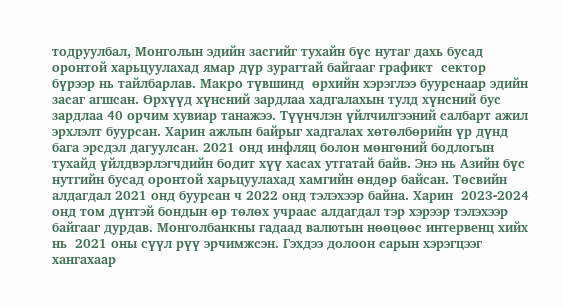тодруулбал, Монголын эдийн засгийг тухайн бүс нутаг дахь бусад оронтой харьцуулахад ямар дүр зурагтай байгааг графикт  сектор бүрээр нь тайлбарлав. Макро түвшинд  өрхийн хэрэглээ буурснаар эдийн засаг агшсан. Өрхүүд хүнсний зардлаа хадгалахын тулд хүнсний бус зардлаа 40 орчим хувиар танажээ. Түүнчлэн үйлчилгээний салбарт ажил эрхлэлт буурсан. Харин ажлын байрыг хадгалах хөтөлбөрийн үр дүнд бага эрсдэл дагуулсан. 2021 онд инфляц болон мөнгөний бодлогын тухайд үйлдвэрлэгчдийн бодит хүү хасах утгатай байв. Энэ нь Азийн бүс нутгийн бусад оронтой харьцуулахад хамгийн өндөр байсан. Төсвийн алдагдал 2021 онд буурсан ч 2022 онд тэлэхээр байна. Харин  2023-2024 онд том дүнтэй бондын өр төлөх учраас алдагдал тэр хэрээр тэлэхээр байгааг дурдав. Монголбанкны гадаад валютын нөөцөөс интервенц хийх нь  2021 оны сүүл рүү эрчимжсэн. Гэхдээ долоон сарын хэрэгцээг хангахаар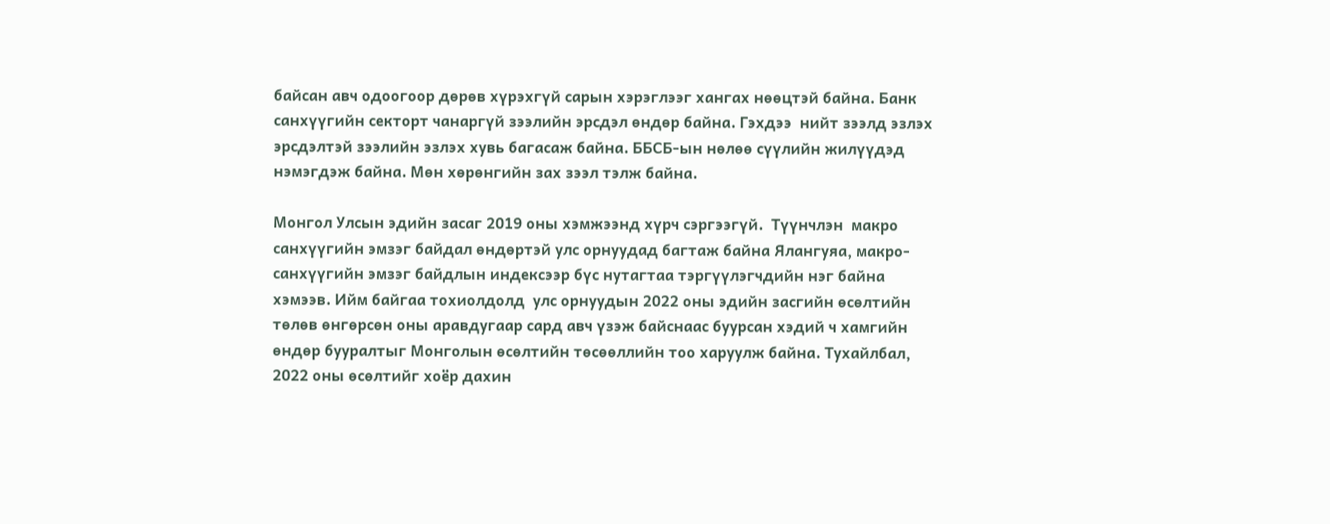байсан авч одоогоор дөрөв хүрэхгүй сарын хэрэглээг хангах нөөцтэй байна. Банк санхүүгийн секторт чанаргүй зээлийн эрсдэл өндөр байна. Гэхдээ  нийт зээлд эзлэх  эрсдэлтэй зээлийн эзлэх хувь багасаж байна. ББСБ-ын нөлөө сүүлийн жилүүдэд нэмэгдэж байна. Мөн хөрөнгийн зах зээл тэлж байна.

Монгол Улсын эдийн засаг 2019 оны хэмжээнд хүрч сэргээгүй.  Түүнчлэн  макро санхүүгийн эмзэг байдал өндөртэй улс орнуудад багтаж байна Ялангуяа, макро-санхүүгийн эмзэг байдлын индексээр бүс нутагтаа тэргүүлэгчдийн нэг байна хэмээв. Ийм байгаа тохиолдолд  улс орнуудын 2022 оны эдийн засгийн өсөлтийн төлөв өнгөрсөн оны аравдугаар сард авч үзэж байснаас буурсан хэдий ч хамгийн өндөр бууралтыг Монголын өсөлтийн төсөөллийн тоо харуулж байна. Тухайлбал, 2022 оны өсөлтийг хоёр дахин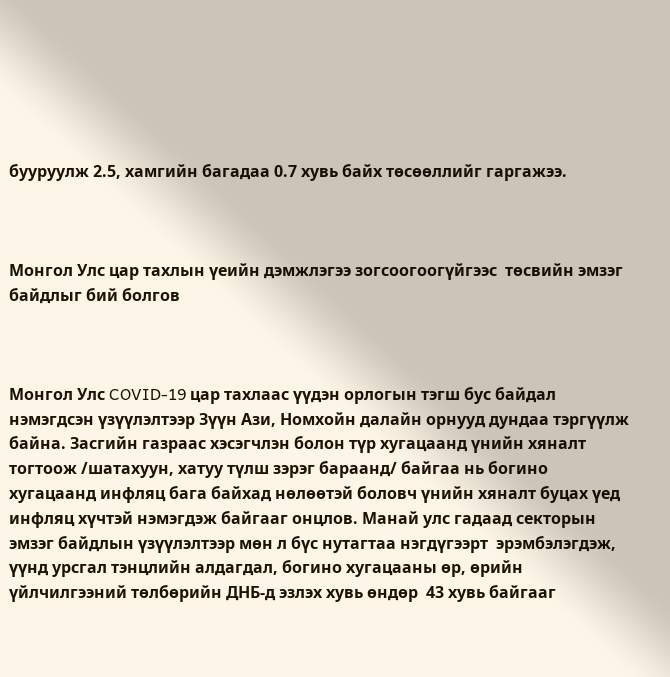бууруулж 2.5, хамгийн багадаа 0.7 хувь байх төсөөллийг гаргажээ.



Монгол Улс цар тахлын үеийн дэмжлэгээ зогсоогоогүйгээс  төсвийн эмзэг байдлыг бий болгов



Монгол Улс COVID-19 цар тахлаас үүдэн орлогын тэгш бус байдал нэмэгдсэн үзүүлэлтээр Зүүн Ази, Номхойн далайн орнууд дундаа тэргүүлж байна. Засгийн газраас хэсэгчлэн болон түр хугацаанд үнийн хяналт тогтоож /шатахуун, хатуу түлш зэрэг бараанд/ байгаа нь богино хугацаанд инфляц бага байхад нөлөөтэй боловч үнийн хяналт буцах үед инфляц хүчтэй нэмэгдэж байгааг онцлов. Манай улс гадаад секторын эмзэг байдлын үзүүлэлтээр мөн л бүс нутагтаа нэгдүгээрт  эрэмбэлэгдэж, үүнд урсгал тэнцлийн алдагдал, богино хугацааны өр, өрийн үйлчилгээний төлбөрийн ДНБ-д эзлэх хувь өндөр  43 хувь байгааг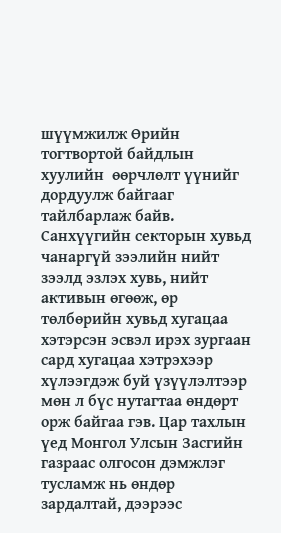шүүмжилж Өрийн тогтвортой байдлын хуулийн  өөрчлөлт үүнийг дордуулж байгааг тайлбарлаж байв. Санхүүгийн секторын хувьд чанаргүй зээлийн нийт зээлд эзлэх хувь, нийт активын өгөөж, өр төлбөрийн хувьд хугацаа хэтэрсэн эсвэл ирэх зургаан  сард хугацаа хэтрэхээр хүлээгдэж буй үзүүлэлтээр мөн л бүс нутагтаа өндөрт орж байгаа гэв. Цар тахлын үед Монгол Улсын Засгийн газраас олгосон дэмжлэг тусламж нь өндөр зардалтай, дээрээс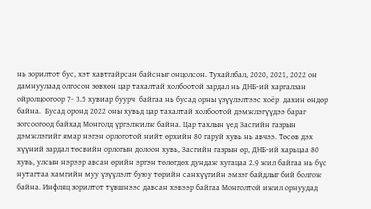нь зорилтот бус, хэт хавтгайрсан байсныг онцолсон. Тухайлбал, 2020, 2021, 2022 он дамнуулаад олгосон зөвхөн цар тахалтай холбоотой зардал нь ДНБ-ий харгалзан ойролцоогоор 7- 3.5 хувиар буурч  байгаа нь бусад орны үзүүлэлтээс хоёр  дахин өндөр байна.  Бусад оронд 2022 оны хувьд цар тахалтай холбоотой дэмжлэгүүдээ бараг зогсоогоод байхад Монголд үргэлжилж байна. Цар тахлын үед Засгийн газрын дэмжлэгийг ямар нэгэн орлоготой нийт өрхийн 80 гаруй хувь нь авчээ. Төсөв дэх хүүний зардал төсвийн орлогын долоон хувь, Засгийн газрын өр, ДНБ-ий харьцаа 80 хувь, улсын нэрээр авсан өрийн эргэн төлөгдөх дундаж хугацаа 2.9 жил байгаа нь бүс нутагтаа хамгийн муу үзүүлэлт буюу төрийн санхүүгийн эмзэг байдлыг бий болгож байна. Инфляц зорилтот түвшнээс давсан хэвээр байгаа Монголтой ижил орнуудад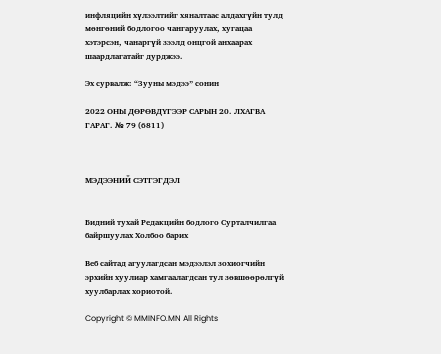инфляцийн хүлээлтийг хяналтаас алдахгүйн тулд мөнгөний бодлогоо чангаруулах, хугацаа хэтэрсэн, чанаргүй зээлд онцгой анхаарах шаардлагатайг дурджээ.

Эх сурвалж: “Зууны мэдээ” сонин

2022 ОНЫ ДӨРӨВДҮГЭЭР САРЫН 20. ЛХАГВА ГАРАГ. № 79 (6811)



МЭДЭЭНИЙ СЭТГЭГДЭЛ


Бидний тухай Редакцийн бодлого Сурталчилгаа байршуулах Холбоо барих

Веб сайтад агуулагдсан мэдээлэл зохиогчийн эрхийн хуулиар хамгаалагдсан тул зөвшөөрөлгүй хуулбарлах хориотой.

Copyright © MMINFO.MN All Rights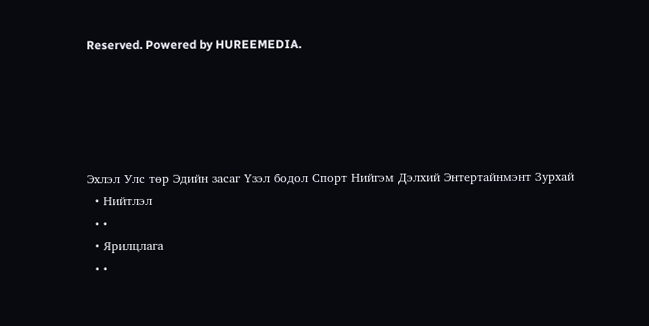Reserved. Powered by HUREEMEDIA.





Эхлэл Улс төр Эдийн засаг Үзэл бодол Спорт Нийгэм Дэлхий Энтертайнмэнт Зурхай
  • Нийтлэл
  • •
  • Ярилцлага
  • •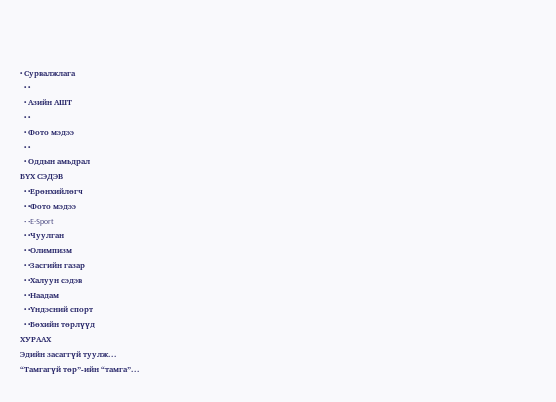• Сурвалжлага
  • •
  • Азийн АШТ
  • •
  • Фото мэдээ
  • •
  • Оддын амьдрал
БҮХ СЭДЭВ
  • •Ерөнхийлөгч
  • •Фото мэдээ
  • •E-Sport
  • •Чуулган
  • •Олимпизм
  • •Засгийн газар
  • •Халуун сэдэв
  • •Наадам
  • •Үндэсний спорт
  • •Бөхийн төрлүүд
ХУРААХ
Эдийн засаггүй туулж...
“Тамгагүй төр”-ийн “тамга”...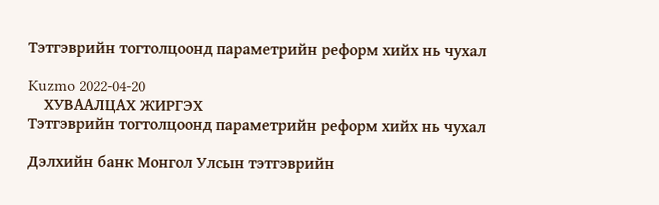Тэтгэврийн тогтолцоонд параметрийн реформ хийх нь чухал

Kuzmo 2022-04-20
    ХУВААЛЦАХ ЖИРГЭХ
Тэтгэврийн тогтолцоонд параметрийн реформ хийх нь чухал

Дэлхийн банк Монгол Улсын тэтгэврийн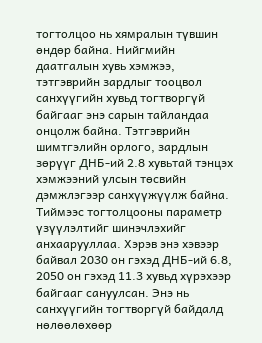тогтолцоо нь хямралын түвшин өндөр байна. Нийгмийн даатгалын хувь хэмжээ, тэтгэврийн зардлыг тооцвол санхүүгийн хувьд тогтворгүй байгааг энэ сарын тайландаа онцолж байна. Тэтгэврийн шимтгэлийн орлого, зардлын зөрүүг ДНБ-ий 2.8 хувьтай тэнцэх хэмжээний улсын төсвийн дэмжлэгээр санхүүжүүлж байна. Тиймээс тогтолцооны параметр үзүүлэлтийг шинэчлэхийг анхаарууллаа. Хэрэв энэ хэвээр байвал 2030 он гэхэд ДНБ-ий 6.8, 2050 он гэхэд 11.3 хувьд хүрэхээр байгааг сануулсан. Энэ нь санхүүгийн тогтворгүй байдалд нөлөөлөхөөр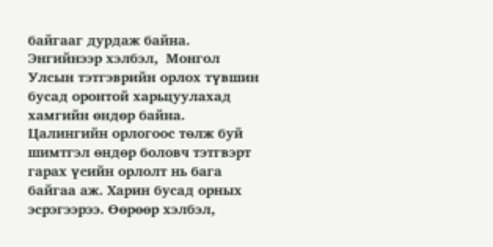байгааг дурдаж байна. Энгийнээр хэлбэл,  Монгол Улсын тэтгэврийн орлох түвшин бусад оронтой харьцуулахад хамгийн өндөр байна. Цалингийн орлогоос төлж буй шимтгэл өндөр боловч тэтгвэрт гарах үеийн орлолт нь бага байгаа аж. Харин бусад орных эсрэгээрээ. Өөрөөр хэлбэл,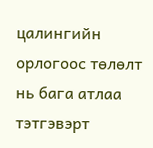цалингийн орлогоос төлөлт нь бага атлаа тэтгэвэрт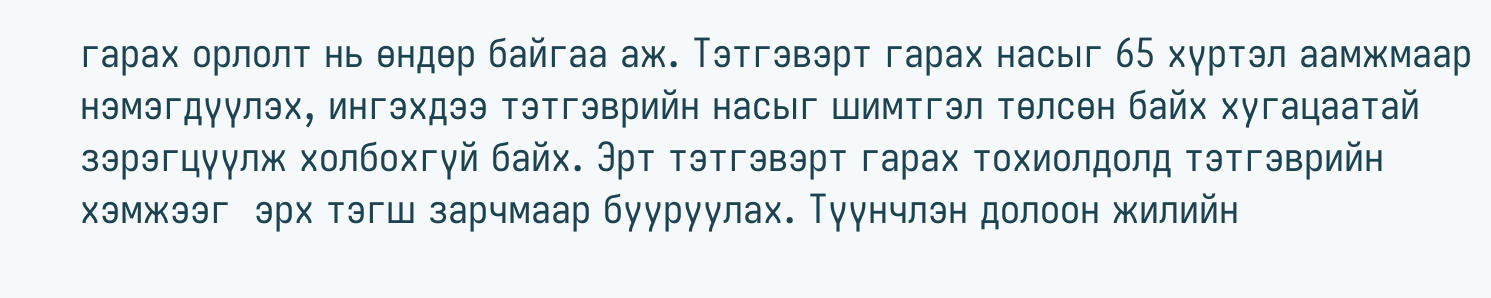гарах орлолт нь өндөр байгаа аж. Тэтгэвэрт гарах насыг 65 хүртэл аамжмаар нэмэгдүүлэх, ингэхдээ тэтгэврийн насыг шимтгэл төлсөн байх хугацаатай зэрэгцүүлж холбохгүй байх. Эрт тэтгэвэрт гарах тохиолдолд тэтгэврийн хэмжээг  эрх тэгш зарчмаар бууруулах. Түүнчлэн долоон жилийн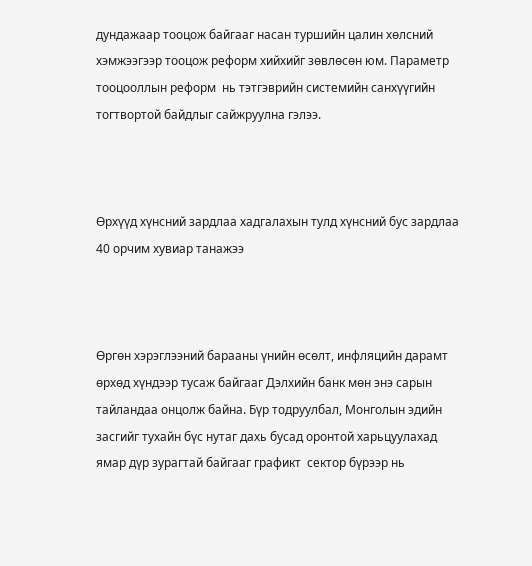дундажаар тооцож байгааг насан туршийн цалин хөлсний хэмжээгээр тооцож реформ хийхийг зөвлөсөн юм. Параметр тооцооллын реформ  нь тэтгэврийн системийн санхүүгийн тогтвортой байдлыг сайжруулна гэлээ.



Өрхүүд хүнсний зардлаа хадгалахын тулд хүнсний бус зардлаа 40 орчим хувиар танажээ



Өргөн хэрэглээний барааны үнийн өсөлт, инфляцийн дарамт өрхөд хүндээр тусаж байгааг Дэлхийн банк мөн энэ сарын тайландаа онцолж байна. Бүр тодруулбал, Монголын эдийн засгийг тухайн бүс нутаг дахь бусад оронтой харьцуулахад ямар дүр зурагтай байгааг графикт  сектор бүрээр нь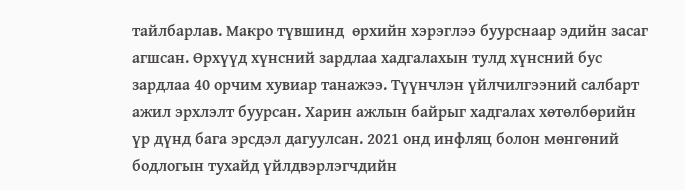тайлбарлав. Макро түвшинд  өрхийн хэрэглээ буурснаар эдийн засаг агшсан. Өрхүүд хүнсний зардлаа хадгалахын тулд хүнсний бус зардлаа 40 орчим хувиар танажээ. Түүнчлэн үйлчилгээний салбарт ажил эрхлэлт буурсан. Харин ажлын байрыг хадгалах хөтөлбөрийн үр дүнд бага эрсдэл дагуулсан. 2021 онд инфляц болон мөнгөний бодлогын тухайд үйлдвэрлэгчдийн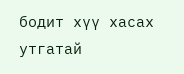бодит хүү хасах утгатай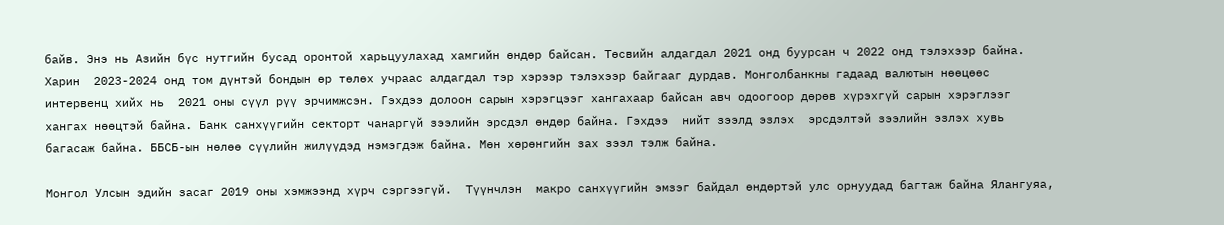байв. Энэ нь Азийн бүс нутгийн бусад оронтой харьцуулахад хамгийн өндөр байсан. Төсвийн алдагдал 2021 онд буурсан ч 2022 онд тэлэхээр байна. Харин  2023-2024 онд том дүнтэй бондын өр төлөх учраас алдагдал тэр хэрээр тэлэхээр байгааг дурдав. Монголбанкны гадаад валютын нөөцөөс интервенц хийх нь  2021 оны сүүл рүү эрчимжсэн. Гэхдээ долоон сарын хэрэгцээг хангахаар байсан авч одоогоор дөрөв хүрэхгүй сарын хэрэглээг хангах нөөцтэй байна. Банк санхүүгийн секторт чанаргүй зээлийн эрсдэл өндөр байна. Гэхдээ  нийт зээлд эзлэх  эрсдэлтэй зээлийн эзлэх хувь багасаж байна. ББСБ-ын нөлөө сүүлийн жилүүдэд нэмэгдэж байна. Мөн хөрөнгийн зах зээл тэлж байна.

Монгол Улсын эдийн засаг 2019 оны хэмжээнд хүрч сэргээгүй.  Түүнчлэн  макро санхүүгийн эмзэг байдал өндөртэй улс орнуудад багтаж байна Ялангуяа,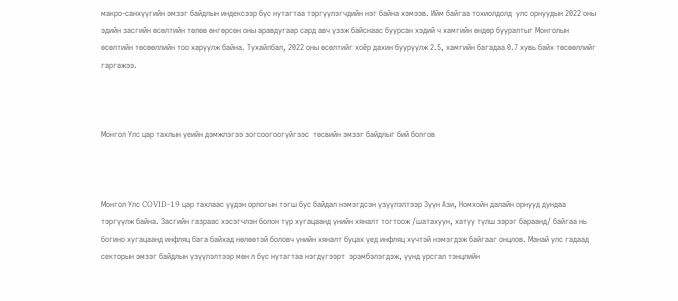макро-санхүүгийн эмзэг байдлын индексээр бүс нутагтаа тэргүүлэгчдийн нэг байна хэмээв. Ийм байгаа тохиолдолд  улс орнуудын 2022 оны эдийн засгийн өсөлтийн төлөв өнгөрсөн оны аравдугаар сард авч үзэж байснаас буурсан хэдий ч хамгийн өндөр бууралтыг Монголын өсөлтийн төсөөллийн тоо харуулж байна. Тухайлбал, 2022 оны өсөлтийг хоёр дахин бууруулж 2.5, хамгийн багадаа 0.7 хувь байх төсөөллийг гаргажээ.



Монгол Улс цар тахлын үеийн дэмжлэгээ зогсоогоогүйгээс  төсвийн эмзэг байдлыг бий болгов



Монгол Улс COVID-19 цар тахлаас үүдэн орлогын тэгш бус байдал нэмэгдсэн үзүүлэлтээр Зүүн Ази, Номхойн далайн орнууд дундаа тэргүүлж байна. Засгийн газраас хэсэгчлэн болон түр хугацаанд үнийн хяналт тогтоож /шатахуун, хатуу түлш зэрэг бараанд/ байгаа нь богино хугацаанд инфляц бага байхад нөлөөтэй боловч үнийн хяналт буцах үед инфляц хүчтэй нэмэгдэж байгааг онцлов. Манай улс гадаад секторын эмзэг байдлын үзүүлэлтээр мөн л бүс нутагтаа нэгдүгээрт  эрэмбэлэгдэж, үүнд урсгал тэнцлийн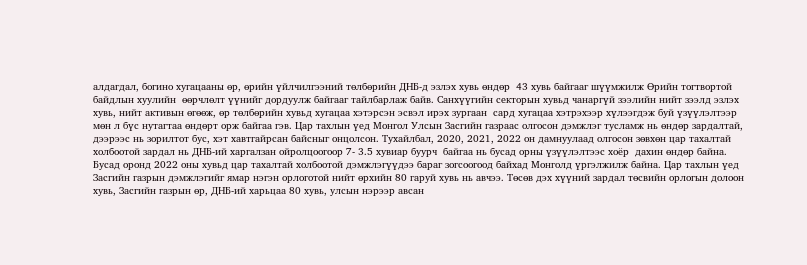алдагдал, богино хугацааны өр, өрийн үйлчилгээний төлбөрийн ДНБ-д эзлэх хувь өндөр  43 хувь байгааг шүүмжилж Өрийн тогтвортой байдлын хуулийн  өөрчлөлт үүнийг дордуулж байгааг тайлбарлаж байв. Санхүүгийн секторын хувьд чанаргүй зээлийн нийт зээлд эзлэх хувь, нийт активын өгөөж, өр төлбөрийн хувьд хугацаа хэтэрсэн эсвэл ирэх зургаан  сард хугацаа хэтрэхээр хүлээгдэж буй үзүүлэлтээр мөн л бүс нутагтаа өндөрт орж байгаа гэв. Цар тахлын үед Монгол Улсын Засгийн газраас олгосон дэмжлэг тусламж нь өндөр зардалтай, дээрээс нь зорилтот бус, хэт хавтгайрсан байсныг онцолсон. Тухайлбал, 2020, 2021, 2022 он дамнуулаад олгосон зөвхөн цар тахалтай холбоотой зардал нь ДНБ-ий харгалзан ойролцоогоор 7- 3.5 хувиар буурч  байгаа нь бусад орны үзүүлэлтээс хоёр  дахин өндөр байна.  Бусад оронд 2022 оны хувьд цар тахалтай холбоотой дэмжлэгүүдээ бараг зогсоогоод байхад Монголд үргэлжилж байна. Цар тахлын үед Засгийн газрын дэмжлэгийг ямар нэгэн орлоготой нийт өрхийн 80 гаруй хувь нь авчээ. Төсөв дэх хүүний зардал төсвийн орлогын долоон хувь, Засгийн газрын өр, ДНБ-ий харьцаа 80 хувь, улсын нэрээр авсан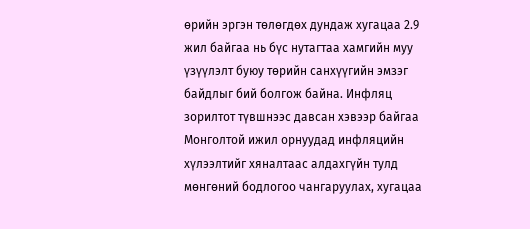өрийн эргэн төлөгдөх дундаж хугацаа 2.9 жил байгаа нь бүс нутагтаа хамгийн муу үзүүлэлт буюу төрийн санхүүгийн эмзэг байдлыг бий болгож байна. Инфляц зорилтот түвшнээс давсан хэвээр байгаа Монголтой ижил орнуудад инфляцийн хүлээлтийг хяналтаас алдахгүйн тулд мөнгөний бодлогоо чангаруулах, хугацаа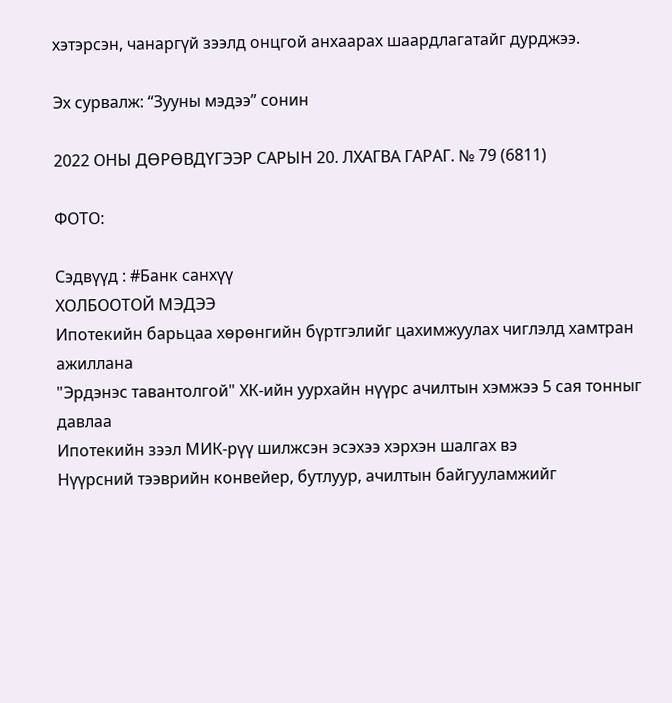хэтэрсэн, чанаргүй зээлд онцгой анхаарах шаардлагатайг дурджээ.

Эх сурвалж: “Зууны мэдээ” сонин

2022 ОНЫ ДӨРӨВДҮГЭЭР САРЫН 20. ЛХАГВА ГАРАГ. № 79 (6811)

ФОТО:

Сэдвүүд : #Банк санхүү
ХОЛБООТОЙ МЭДЭЭ
Ипотекийн барьцаа хөрөнгийн бүртгэлийг цахимжуулах чиглэлд хамтран ажиллана
"Эрдэнэс тавантолгой" ХК-ийн уурхайн нүүрс ачилтын хэмжээ 5 сая тонныг давлаа
Ипотекийн зээл МИК-рүү шилжсэн эсэхээ хэрхэн шалгах вэ
Нүүрсний тээврийн конвейер, бутлуур, ачилтын байгууламжийг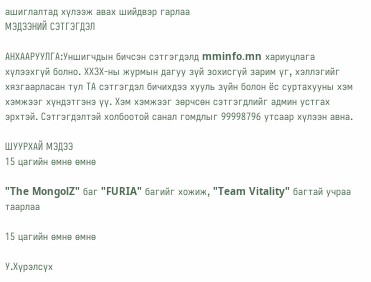ашиглалтад хүлээж авах шийдвэр гарлаа
МЭДЭЭНИЙ СЭТГЭГДЭЛ

АНХААРУУЛГА:Уншигчдын бичсэн сэтгэгдэлд mminfo.mn хариуцлага хүлээхгүй болно. ХХЗХ-ны журмын дагуу зүй зохисгүй зарим үг, хэллэгийг хязгаарласан тул ТА сэтгэгдэл бичихдээ хууль зүйн болон ёс суртахууны хэм хэмжээг хүндэтгэнэ үү. Хэм хэмжээг зөрчсөн сэтгэгдлийг админ устгах эрхтэй. Сэтгэгдэлтэй холбоотой санал гомдлыг 99998796 утсаар хүлээн авна.

ШУУРХАЙ МЭДЭЭ
15 цагийн өмнө өмнө

"The MongolZ" баг "FURIA" багийг хожиж, "Team Vitality" багтай учраа таарлаа

15 цагийн өмнө өмнө

У.Хүрэлсүх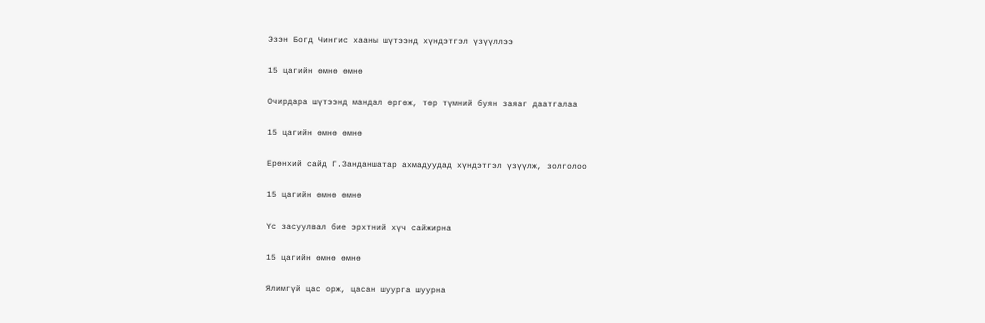Эзэн Богд Чингис хааны шүтээнд хүндэтгэл үзүүллээ

15 цагийн өмнө өмнө

Очирдара шүтээнд мандал өргөж, төр түмний буян заяаг даатгалаа

15 цагийн өмнө өмнө

Ерөнхий сайд Г.Занданшатар ахмадуудад хүндэтгэл үзүүлж, золголоо

15 цагийн өмнө өмнө

Үс засуулвал бие эрхтний хүч сайжирна

15 цагийн өмнө өмнө

Ялимгүй цас орж, цасан шуурга шуурна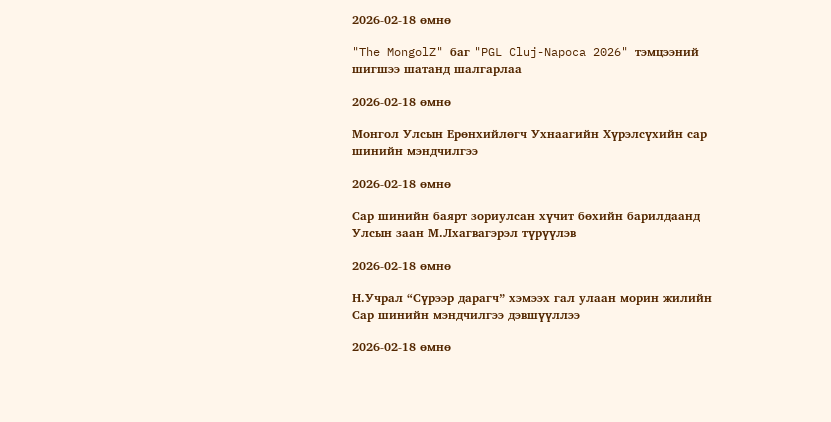2026-02-18 өмнө

"The MongolZ" баг "PGL Cluj-Napoca 2026" тэмцээний шигшээ шатанд шалгарлаа

2026-02-18 өмнө

Монгол Улсын Ерөнхийлөгч Ухнаагийн Хүрэлсүхийн сар шинийн мэндчилгээ

2026-02-18 өмнө

Сар шинийн баярт зориулсан хүчит бөхийн барилдаанд Улсын заан М.Лхагвагэрэл түрүүлэв

2026-02-18 өмнө

Н.Учрал “Сүрээр дарагч” хэмээх гал улаан морин жилийн Сар шинийн мэндчилгээ дэвшүүллээ

2026-02-18 өмнө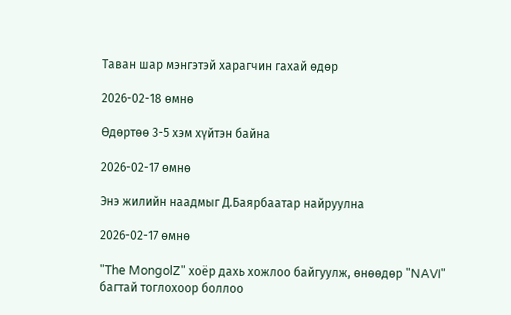Таван шар мэнгэтэй харагчин гахай өдөр

2026-02-18 өмнө

Өдөртөө 3-5 хэм хүйтэн байна

2026-02-17 өмнө

Энэ жилийн наадмыг Д.Баярбаатар найруулна

2026-02-17 өмнө

"The MongolZ" хоёр дахь хожлоо байгуулж, өнөөдөр "NAVI" багтай тоглохоор боллоо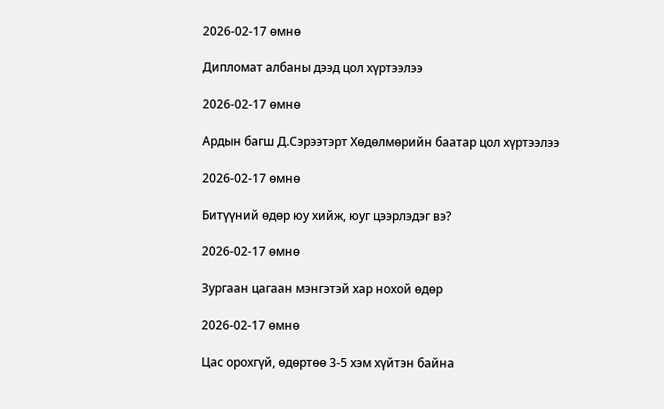2026-02-17 өмнө

Дипломат албаны дээд цол хүртээлээ

2026-02-17 өмнө

Ардын багш Д.Сэрээтэрт Хөдөлмөрийн баатар цол хүртээлээ

2026-02-17 өмнө

Битүүний өдөр юу хийж, юуг цээрлэдэг вэ?

2026-02-17 өмнө

Зургаан цагаан мэнгэтэй хар нохой өдөр

2026-02-17 өмнө

Цас орохгүй, өдөртөө 3-5 хэм хүйтэн байна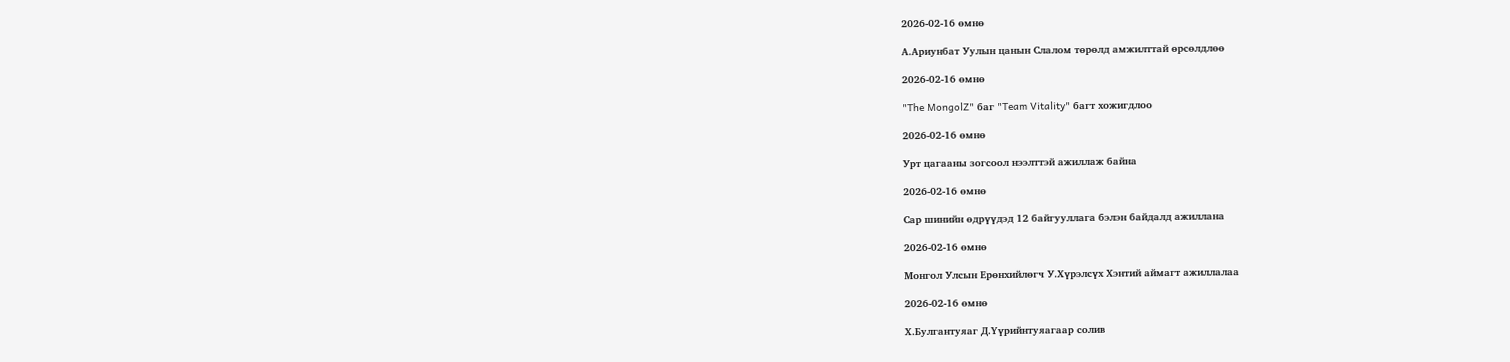2026-02-16 өмнө

А.Ариунбат Уулын цанын Слалом төрөлд амжилттай өрсөлдлөө

2026-02-16 өмнө

"The MongolZ" баг "Team Vitality" багт хожигдлоо

2026-02-16 өмнө

Урт цагааны зогсоол нээлттэй ажиллаж байна

2026-02-16 өмнө

Сар шинийн өдрүүдэд 12 байгууллага бэлэн байдалд ажиллана

2026-02-16 өмнө

Монгол Улсын Ерөнхийлөгч У.Хүрэлсүх Хэнтий аймагт ажиллалаа

2026-02-16 өмнө

Х.Булгантуяаг Д.Үүрийнтуяагаар солив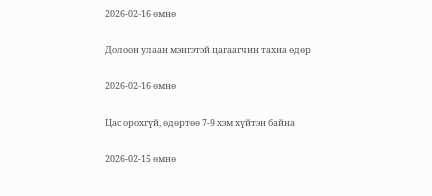2026-02-16 өмнө

Долоон улаан мэнгэтэй цагаагчин тахиа өдөр

2026-02-16 өмнө

Цас орохгүй, өдөртөө 7-9 хэм хүйтэн байна

2026-02-15 өмнө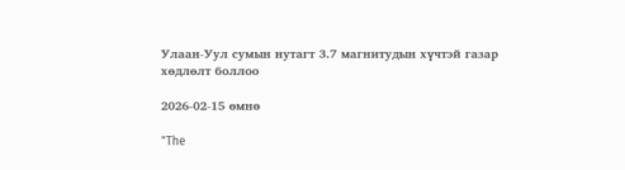Улаан-Уул сумын нутагт 3.7 магнитудын хүчтэй газар хөдлөлт боллоо

2026-02-15 өмнө

"The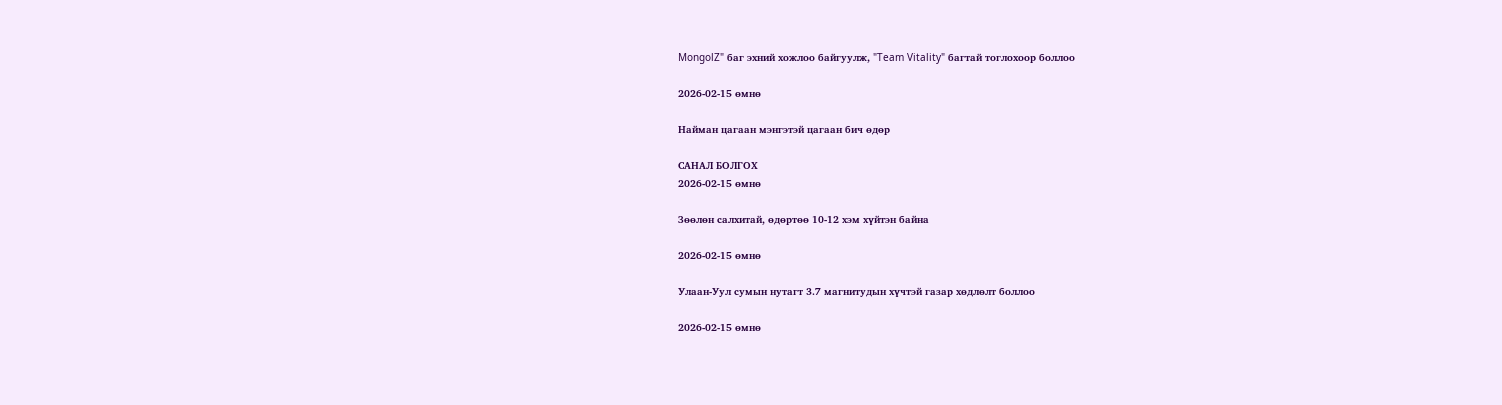MongolZ" баг эхний хожлоо байгуулж, "Team Vitality" багтай тоглохоор боллоо

2026-02-15 өмнө

Найман цагаан мэнгэтэй цагаан бич өдөр

САНАЛ БОЛГОХ
2026-02-15 өмнө

Зөөлөн салхитай, өдөртөө 10-12 хэм хүйтэн байна

2026-02-15 өмнө

Улаан-Уул сумын нутагт 3.7 магнитудын хүчтэй газар хөдлөлт боллоо

2026-02-15 өмнө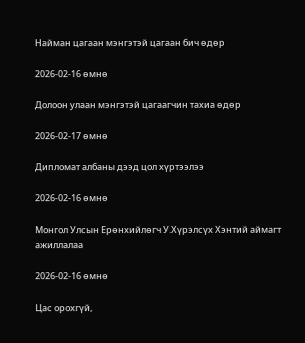Найман цагаан мэнгэтэй цагаан бич өдөр

2026-02-16 өмнө

Долоон улаан мэнгэтэй цагаагчин тахиа өдөр

2026-02-17 өмнө

Дипломат албаны дээд цол хүртээлээ

2026-02-16 өмнө

Монгол Улсын Ерөнхийлөгч У.Хүрэлсүх Хэнтий аймагт ажиллалаа

2026-02-16 өмнө

Цас орохгүй,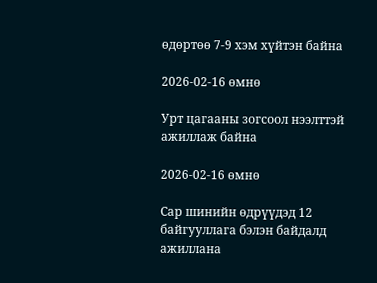өдөртөө 7-9 хэм хүйтэн байна

2026-02-16 өмнө

Урт цагааны зогсоол нээлттэй ажиллаж байна

2026-02-16 өмнө

Сар шинийн өдрүүдэд 12 байгууллага бэлэн байдалд ажиллана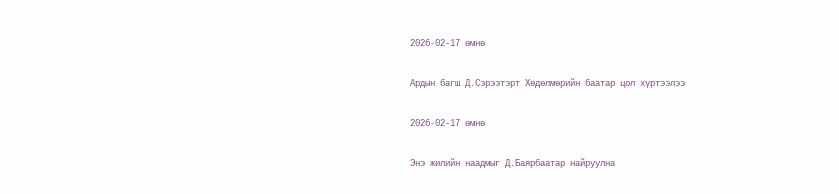2026-02-17 өмнө

Ардын багш Д.Сэрээтэрт Хөдөлмөрийн баатар цол хүртээлээ

2026-02-17 өмнө

Энэ жилийн наадмыг Д.Баярбаатар найруулна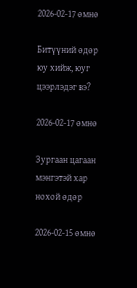2026-02-17 өмнө

Битүүний өдөр юу хийж, юуг цээрлэдэг вэ?

2026-02-17 өмнө

Зургаан цагаан мэнгэтэй хар нохой өдөр

2026-02-15 өмнө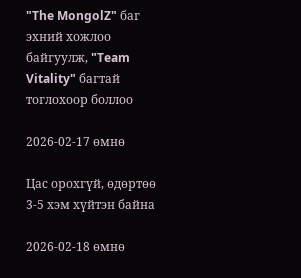"The MongolZ" баг эхний хожлоо байгуулж, "Team Vitality" багтай тоглохоор боллоо

2026-02-17 өмнө

Цас орохгүй, өдөртөө 3-5 хэм хүйтэн байна

2026-02-18 өмнө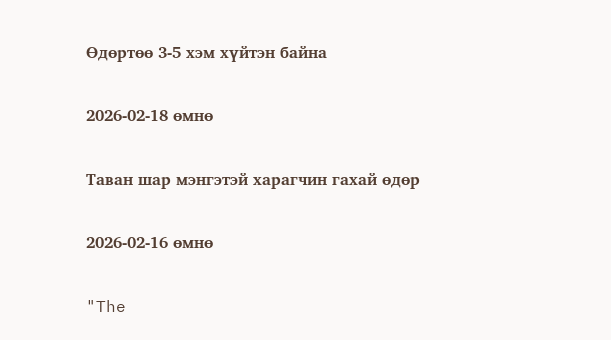Өдөртөө 3-5 хэм хүйтэн байна

2026-02-18 өмнө

Таван шар мэнгэтэй харагчин гахай өдөр

2026-02-16 өмнө

"The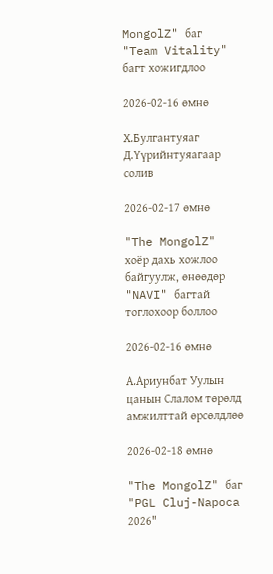MongolZ" баг "Team Vitality" багт хожигдлоо

2026-02-16 өмнө

Х.Булгантуяаг Д.Үүрийнтуяагаар солив

2026-02-17 өмнө

"The MongolZ" хоёр дахь хожлоо байгуулж, өнөөдөр "NAVI" багтай тоглохоор боллоо

2026-02-16 өмнө

А.Ариунбат Уулын цанын Слалом төрөлд амжилттай өрсөлдлөө

2026-02-18 өмнө

"The MongolZ" баг "PGL Cluj-Napoca 2026"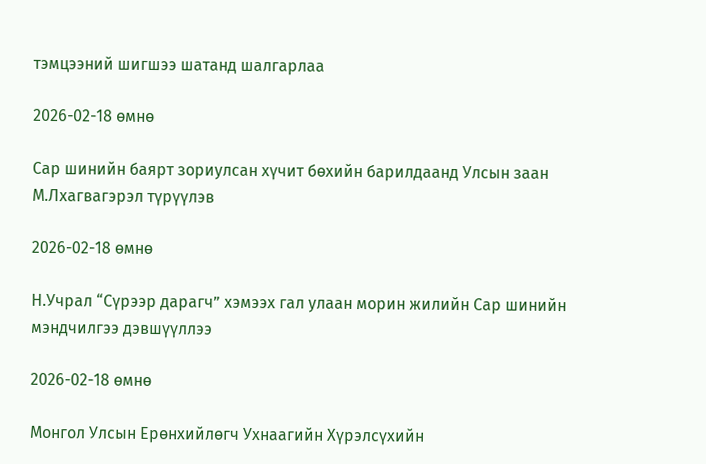тэмцээний шигшээ шатанд шалгарлаа

2026-02-18 өмнө

Сар шинийн баярт зориулсан хүчит бөхийн барилдаанд Улсын заан М.Лхагвагэрэл түрүүлэв

2026-02-18 өмнө

Н.Учрал “Сүрээр дарагч” хэмээх гал улаан морин жилийн Сар шинийн мэндчилгээ дэвшүүллээ

2026-02-18 өмнө

Монгол Улсын Ерөнхийлөгч Ухнаагийн Хүрэлсүхийн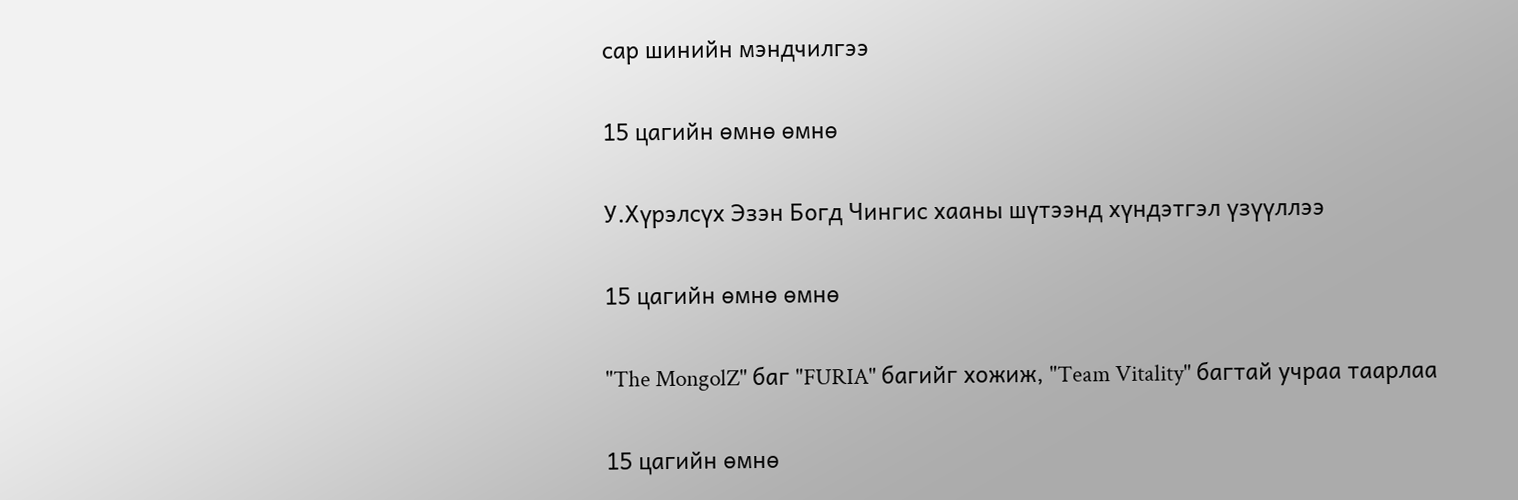сар шинийн мэндчилгээ

15 цагийн өмнө өмнө

У.Хүрэлсүх Эзэн Богд Чингис хааны шүтээнд хүндэтгэл үзүүллээ

15 цагийн өмнө өмнө

"The MongolZ" баг "FURIA" багийг хожиж, "Team Vitality" багтай учраа таарлаа

15 цагийн өмнө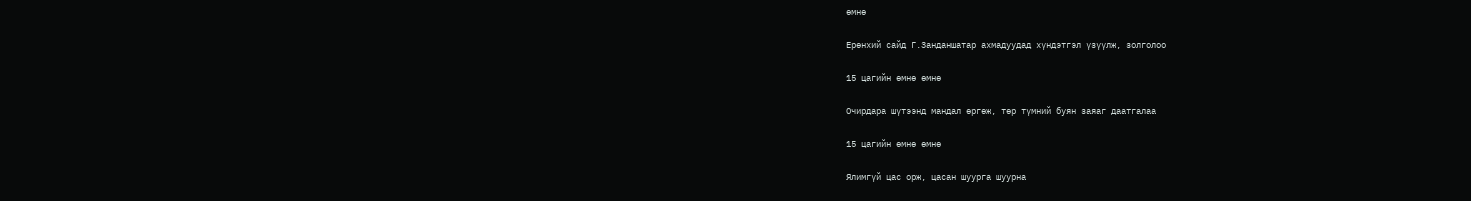өмнө

Ерөнхий сайд Г.Занданшатар ахмадуудад хүндэтгэл үзүүлж, золголоо

15 цагийн өмнө өмнө

Очирдара шүтээнд мандал өргөж, төр түмний буян заяаг даатгалаа

15 цагийн өмнө өмнө

Ялимгүй цас орж, цасан шуурга шуурна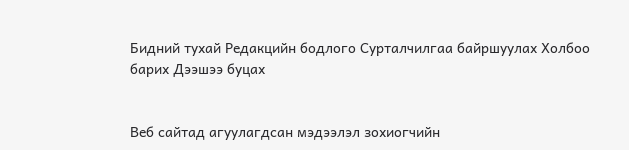Бидний тухай Редакцийн бодлого Сурталчилгаа байршуулах Холбоо барих Дээшээ буцах


Веб сайтад агуулагдсан мэдээлэл зохиогчийн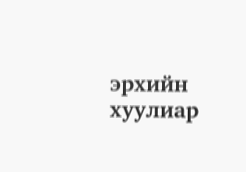эрхийн хуулиар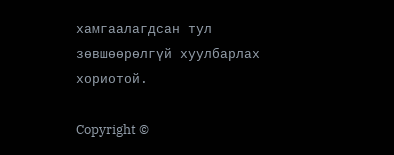хамгаалагдсан тул зөвшөөрөлгүй хуулбарлах хориотой.

Copyright ©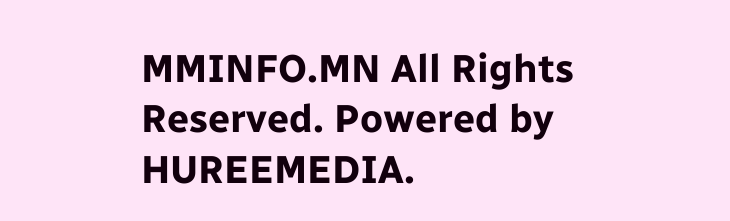MMINFO.MN All Rights Reserved. Powered by HUREEMEDIA.